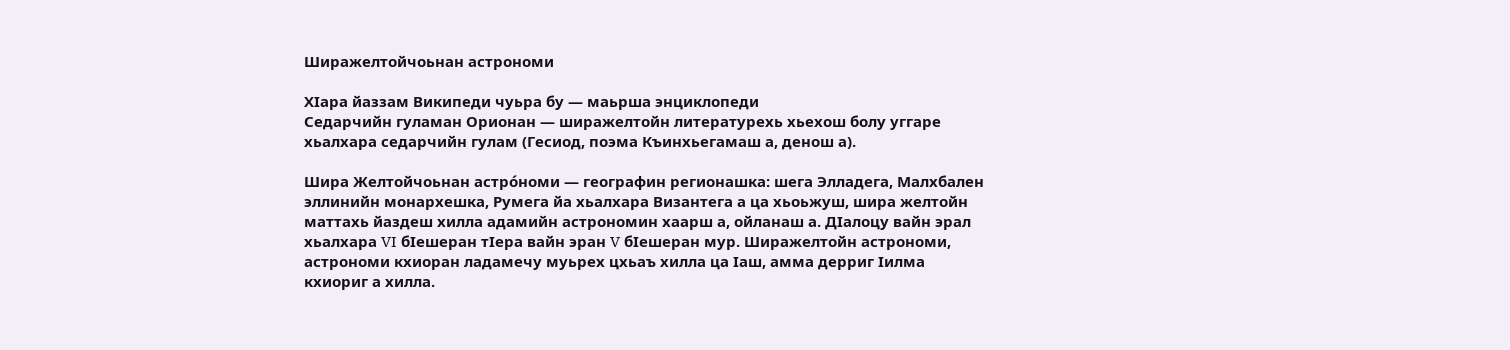Ширажелтойчоьнан астрономи

ХӀара йаззам Википеди чуьра бу — маьрша энциклопеди
Седарчийн гуламан Орионан — ширажелтойн литературехь хьехош болу уггаре хьалхара седарчийн гулам (Гесиод, поэма Къинхьегамаш а, денош а).

Шира Желтойчоьнан астро́номи — географин регионашка: шега Элладега, Малхбален эллинийн монархешка, Румега йа хьалхара Византега а ца хьоьжуш, шира желтойн маттахь йаздеш хилла адамийн астрономин хаарш а, ойланаш а. ДӀалоцу вайн эрал хьалхара VI бӀешеран тӀера вайн эран V бӀешеран мур. Ширажелтойн астрономи, астрономи кхиоран ладамечу муьрех цхьаъ хилла ца Ӏаш, амма дерриг Ӏилма кхиориг а хилла.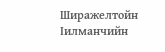Ширажелтойн Ӏилманчийн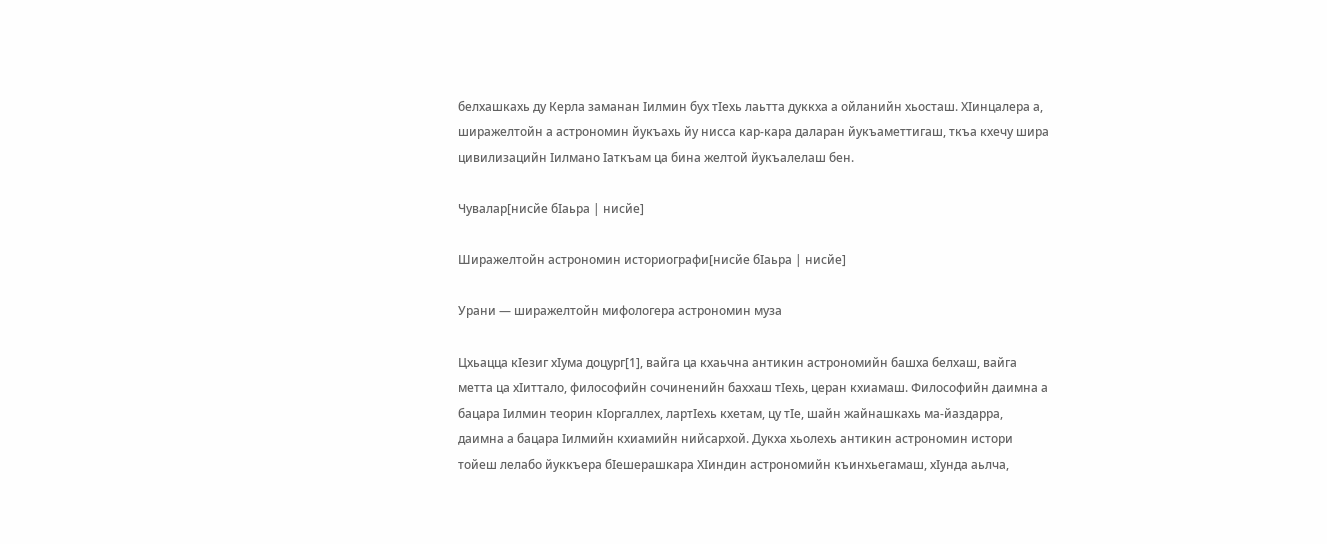белхашкахь ду Керла заманан Ӏилмин бух тӀехь лаьтта дуккха а ойланийн хьосташ. ХӀинцалера а, ширажелтойн а астрономин йукъахь йу нисса кар-кара даларан йукъаметтигаш, ткъа кхечу шира цивилизацийн Ӏилмано Ӏаткъам ца бина желтой йукъалелаш бен.

Чувалар[нисйе бӀаьра | нисйе]

Ширажелтойн астрономин историографи[нисйе бӀаьра | нисйе]

Урани — ширажелтойн мифологера астрономин муза

Цхьацца кӀезиг хӀума доцург[1], вайга ца кхаьчна антикин астрономийн башха белхаш, вайга метта ца хӀиттало, философийн сочиненийн баххаш тӀехь, церан кхиамаш. Философийн даимна а бацара Ӏилмин теорин кӀоргаллех, лартӀехь кхетам, цу тӀе, шайн жайнашкахь ма-йаздарра, даимна а бацара Ӏилмийн кхиамийн нийсархой. Дукха хьолехь антикин астрономин истори тойеш лелабо йуккъера бӀешерашкара ХӀиндин астрономийн къинхьегамаш, хӀунда аьлча,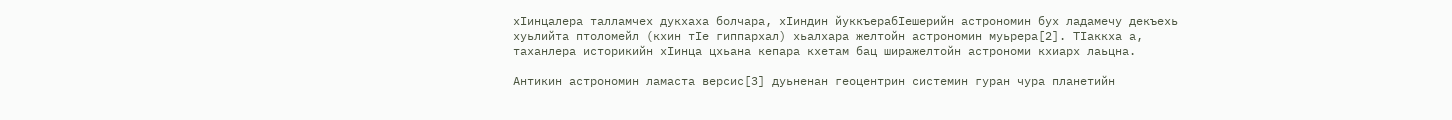хӀинцалера талламчех дукхаха болчара, хӀиндин йуккъерабӀешерийн астрономин бух ладамечу декъехь хуьлийта птоломейл (кхин тӀе гиппархал) хьалхара желтойн астрономин муьрера[2]. ТӀаккха а, таханлера историкийн хӀинца цхьана кепара кхетам бац ширажелтойн астрономи кхиарх лаьцна.

Антикин астрономин ламаста версис[3] дуьненан геоцентрин системин гуран чура планетийн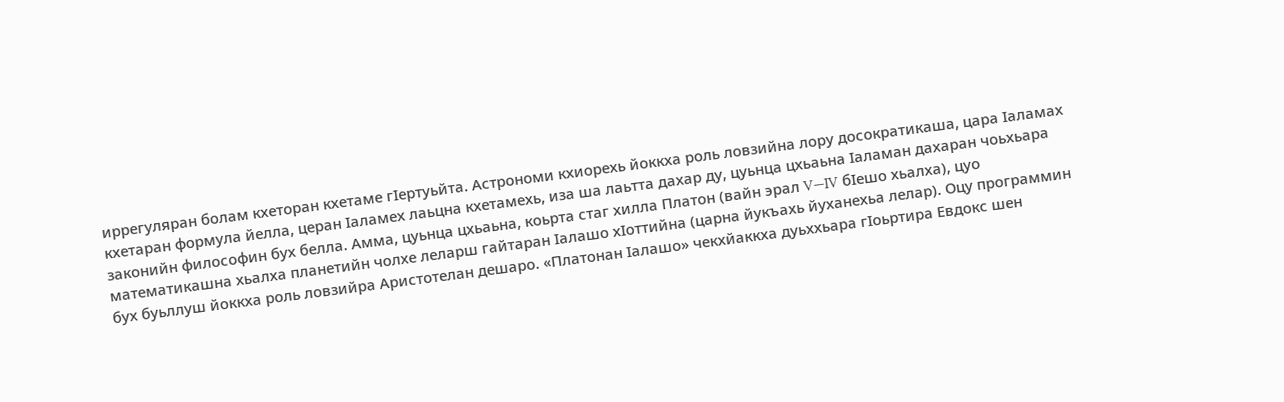иррегуляран болам кхеторан кхетаме гӀертуьйта. Астрономи кхиорехь йоккха роль ловзийна лору досократикаша, цара Ӏаламах кхетаран формула йелла, церан Ӏаламех лаьцна кхетамехь, иза ша лаьтта дахар ду, цуьнца цхьаьна Ӏаламан дахаран чоьхьара законийн философин бух белла. Амма, цуьнца цхьаьна, коьрта стаг хилла Платон (вайн эрал V—IV бӀешо хьалха), цуо математикашна хьалха планетийн чолхе леларш гайтаран Ӏалашо хӀоттийна (царна йукъахь йуханехьа лелар). Оцу программин бух буьллуш йоккха роль ловзийра Аристотелан дешаро. «Платонан Ӏалашо» чекхйаккха дуьххьара гӀоьртира Евдокс шен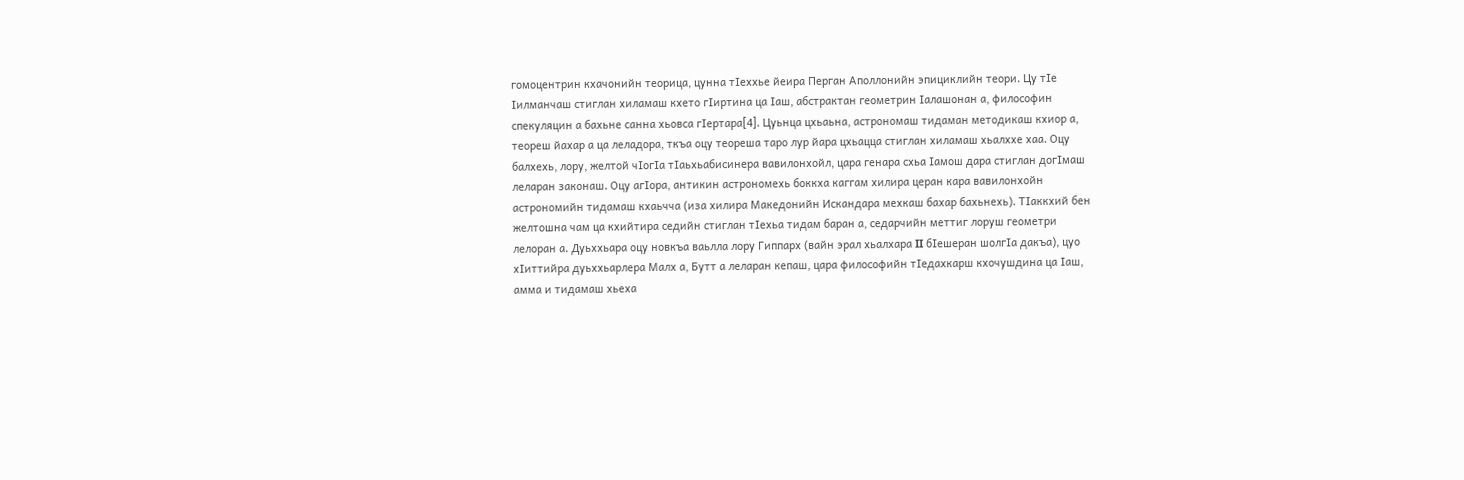гомоцентрин кхачонийн теорица, цунна тӀеххье йеира Перган Аполлонийн эпициклийн теори. Цу тӀе Ӏилманчаш стиглан хиламаш кхето гӀиртина ца Ӏаш, абстрактан геометрин Ӏалашонан а, философин спекуляцин а бахьне санна хьовса гӀертара[4]. Цуьнца цхьаьна, астрономаш тидаман методикаш кхиор а, теореш йахар а ца леладора, ткъа оцу теореша таро лур йара цхьацца стиглан хиламаш хьалххе хаа. Оцу балхехь, лору, желтой чӀогӀа тӀаьхьабисинера вавилонхойл, цара генара схьа Ӏамош дара стиглан догӀмаш леларан законаш. Оцу агӀора, антикин астрономехь боккха каггам хилира церан кара вавилонхойн астрономийн тидамаш кхаьчча (иза хилира Македонийн Искандара мехкаш бахар бахьнехь). ТӀаккхий бен желтошна чам ца кхийтира седийн стиглан тӀехьа тидам баран а, седарчийн меттиг лоруш геометри лелоран а. Дуьххьара оцу новкъа ваьлла лору Гиппарх (вайн эрал хьалхара II бӀешеран шолгӀа дакъа), цуо хӀиттийра дуьххьарлера Малх а, Бутт а леларан кепаш, цара философийн тӀедахкарш кхочушдина ца Ӏаш, амма и тидамаш хьеха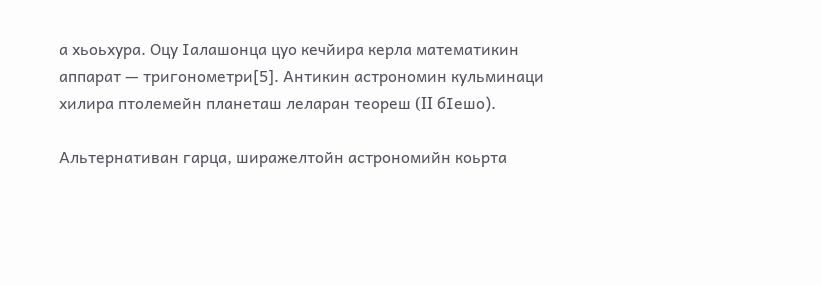а хьоьхура. Оцу Ӏалашонца цуо кечйира керла математикин аппарат — тригонометри[5]. Антикин астрономин кульминаци хилира птолемейн планеташ леларан теореш (II бӀешо).

Альтернативан гарца, ширажелтойн астрономийн коьрта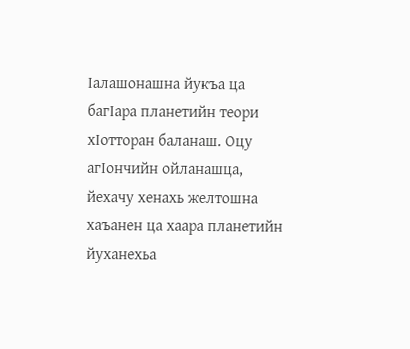Ӏалашонашна йукъа ца багӀара планетийн теори хӀотторан баланаш. Оцу агӀончийн ойланашца, йехачу хенахь желтошна хаъанен ца хаара планетийн йуханехьа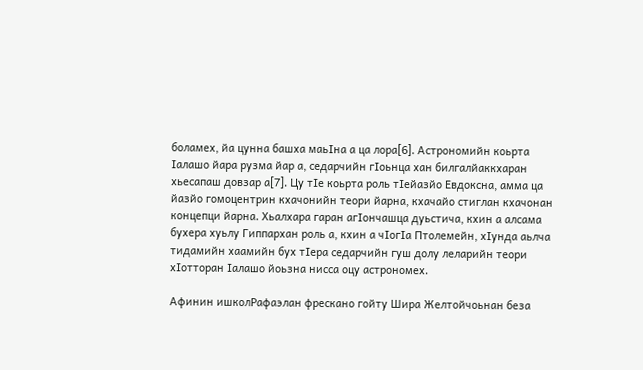боламех, йа цунна башха маьӀна а ца лора[6]. Астрономийн коьрта Ӏалашо йара рузма йар а, седарчийн гӀоьнца хан билгалйаккхаран хьесапаш довзар а[7]. Цу тӀе коьрта роль тӀейазйо Евдоксна, амма ца йазйо гомоцентрин кхачонийн теори йарна, кхачайо стиглан кхачонан концепци йарна. Хьалхара гаран агӀончашца дуьстича, кхин а алсама бухера хуьлу Гиппархан роль а, кхин а чӀогӀа Птолемейн, хӀунда аьлча тидамийн хаамийн бух тӀера седарчийн гуш долу леларийн теори хӀотторан Ӏалашо йоьзна нисса оцу астрономех.

Афинин ишколРафаэлан фрескано гойту Шира Желтойчоьнан беза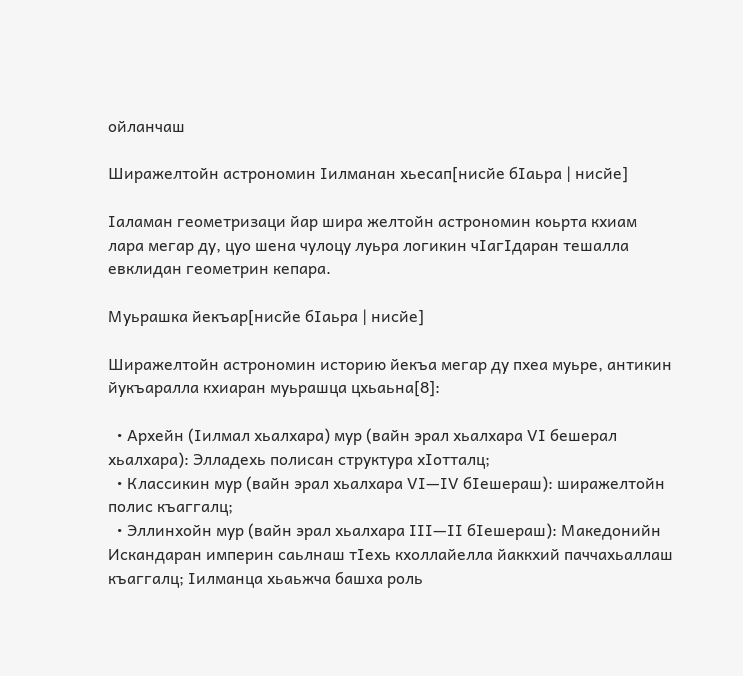ойланчаш

Ширажелтойн астрономин Ӏилманан хьесап[нисйе бӀаьра | нисйе]

Ӏаламан геометризаци йар шира желтойн астрономин коьрта кхиам лара мегар ду, цуо шена чулоцу луьра логикин чӀагӀдаран тешалла евклидан геометрин кепара.

Муьрашка йекъар[нисйе бӀаьра | нисйе]

Ширажелтойн астрономин историю йекъа мегар ду пхеа муьре, антикин йукъаралла кхиаран муьрашца цхьаьна[8]:

  • Архейн (Ӏилмал хьалхара) мур (вайн эрал хьалхара VI бешерал хьалхара): Элладехь полисан структура хӀотталц;
  • Классикин мур (вайн эрал хьалхара VI—IV бӀешераш): ширажелтойн полис къаггалц;
  • Эллинхойн мур (вайн эрал хьалхара III—II бӀешераш): Македонийн Искандаран империн саьлнаш тӀехь кхоллайелла йаккхий паччахьаллаш къаггалц; Ӏилманца хьаьжча башха роль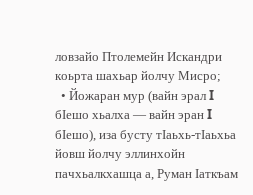ловзайо Птолемейн Искандри коьрта шахьар йолчу Мисро;
  • Йожаран мур (вайн эрал I бӀешо хьалха — вайн эран I бӀешо), иза бусту тӀаьхь-тӀаьхьа йовш йолчу эллинхойн пачхьалкхашца а, Руман Ӏаткъам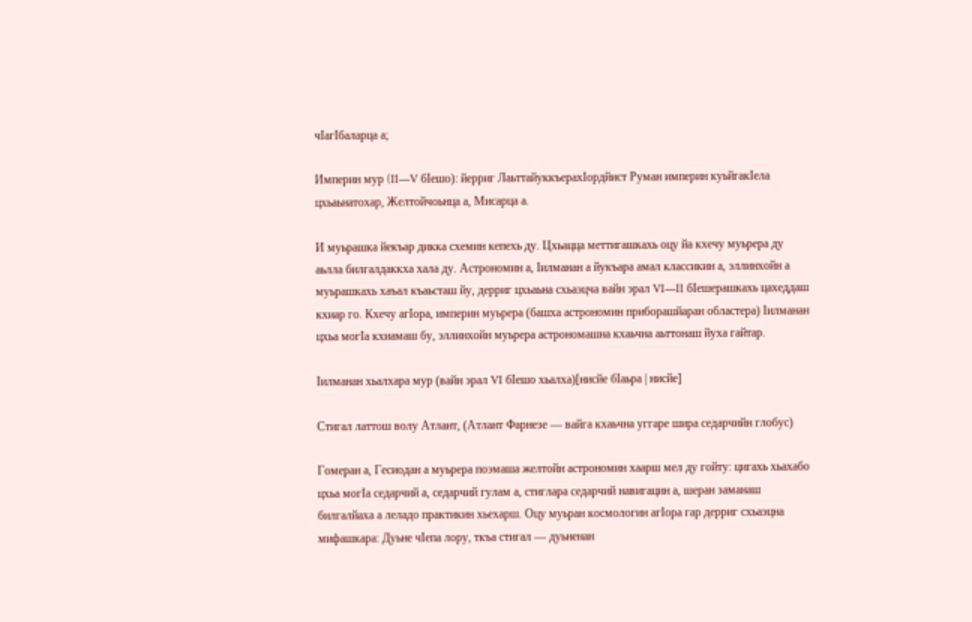чӀагӀбаларца а;

Империн мур (II—V бӀешо): йерриг ЛаьттайуккъерахӀордйист Руман империн куьйгакӀела цхьаьнатохар, Желтойчоьнца а, Мисарца а.

И муьрашка йекъар дикка схемин кепехь ду. Цхьацца меттигашкахь оцу йа кхечу муьрера ду аьлла билгалдаккха хала ду. Астрономин а, Ӏилманан а йукъара амал классикин а, эллинхойн а муьрашкахь хаъал къаьсташ йу, дерриг цхьаьна схьаэцча вайн эрал VI—II бӀешерашкахь цахеддаш кхиар го. Кхечу агӀора, империн муьрера (башха астрономин приборашйаран областера) Ӏилманан цхьа могӀа кхиамаш бу, эллинхойн муьрера астрономашна кхаьчна аьттонаш йуха гайтар.

Ӏилманан хьалхара мур (вайн эрал VI бӀешо хьалха)[нисйе бӀаьра | нисйе]

Стигал латтош волу Атлант, (Атлант Фарнезе — вайга кхаьчна уггаре шира седарчийн глобус)

Гомеран а, Гесиодан а муьрера поэмаша желтойн астрономин хаарш мел ду гойту: цигахь хьахабо цхьа могӀа седарчий а, седарчий гулам а, стиглара седарчий навигацин а, шеран заманаш билгалйаха а леладо практикин хьехарш. Оцу муьран космологин агӀора гар дерриг схьаэцна мифашкара: Дуьне чӀепа лору, ткъа стигал — дуьненан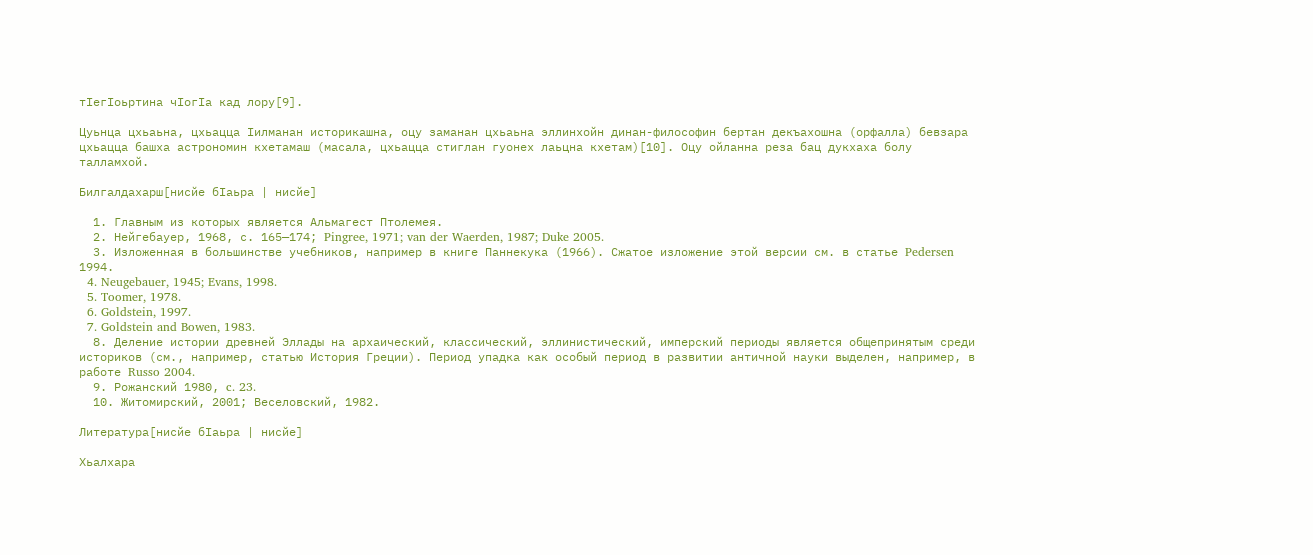тӀегӀоьртина чӀогӀа кад лору[9].

Цуьнца цхьаьна, цхьацца Ӏилманан историкашна, оцу заманан цхьаьна эллинхойн динан-философин бертан декъахошна (орфалла) бевзара цхьацца башха астрономин кхетамаш (масала, цхьацца стиглан гуонех лаьцна кхетам)[10]. Оцу ойланна реза бац дукхаха болу талламхой.

Билгалдахарш[нисйе бӀаьра | нисйе]

  1. Главным из которых является Альмагест Птолемея.
  2. Нейгебауер, 1968, с. 165—174; Pingree, 1971; van der Waerden, 1987; Duke 2005.
  3. Изложенная в большинстве учебников, например в книге Паннекука (1966). Сжатое изложение этой версии см. в статье Pedersen 1994.
  4. Neugebauer, 1945; Evans, 1998.
  5. Toomer, 1978.
  6. Goldstein, 1997.
  7. Goldstein and Bowen, 1983.
  8. Деление истории древней Эллады на архаический, классический, эллинистический, имперский периоды является общепринятым среди историков (см., например, статью История Греции). Период упадка как особый период в развитии античной науки выделен, например, в работе Russo 2004.
  9. Рожанский 1980, c. 23.
  10. Житомирский, 2001; Веселовский, 1982.

Литература[нисйе бӀаьра | нисйе]

Хьалхара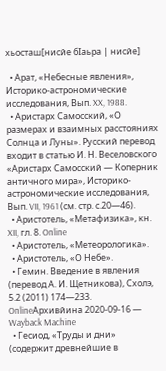хьосташ[нисйе бӀаьра | нисйе]

  • Арат, «Небесные явления», Историко-астрономические исследования, Вып. XX, 1988.
  • Аристарх Самосский, «О размерах и взаимных расстояниях Солнца и Луны». Русский перевод входит в статью И. Н. Веселовского «Аристарх Самосский — Коперник античного мира», Историко-астрономические исследования, Вып. VII, 1961 (см. стр. с.20—46).
  • Аристотель, «Метафизика», кн. XII, гл. 8. Online
  • Аристотель, «Метеорологика».
  • Аристотель, «О Небе».
  • Гемин. Введение в явления (перевод А. И. Щетникова), Схолэ, 5.2 (2011) 174—233. OnlineАрхивйина 2020-09-16 — Wayback Machine
  • Гесиод, «Труды и дни» (содержит древнейшие в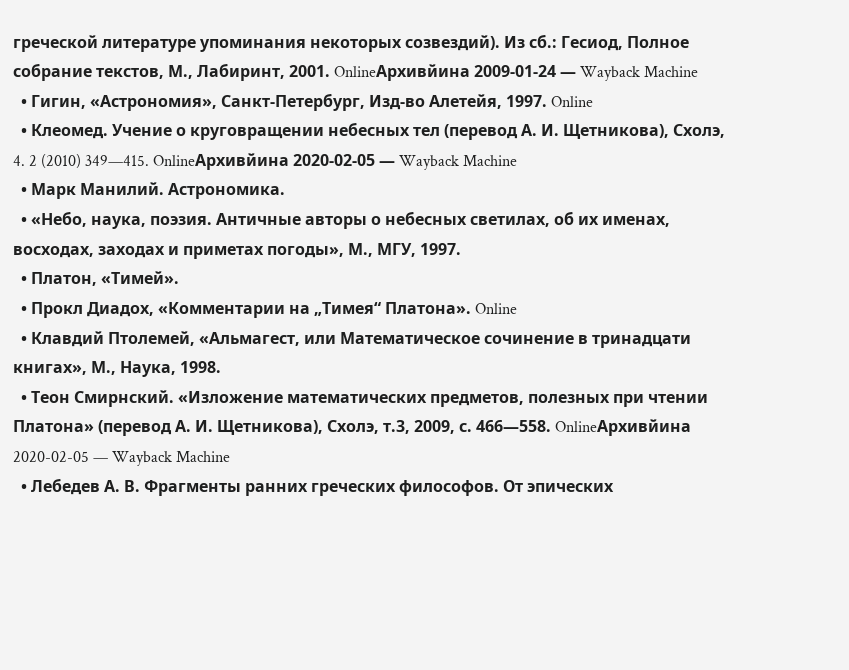греческой литературе упоминания некоторых созвездий). Из сб.: Гесиод, Полное собрание текстов, М., Лабиринт, 2001. OnlineАрхивйина 2009-01-24 — Wayback Machine
  • Гигин, «Астрономия», Санкт-Петербург, Изд-во Алетейя, 1997. Online
  • Клеомед. Учение о круговращении небесных тел (перевод А. И. Щетникова), Схолэ, 4. 2 (2010) 349—415. OnlineАрхивйина 2020-02-05 — Wayback Machine
  • Марк Манилий. Астрономика.
  • «Небо, наука, поэзия. Античные авторы о небесных светилах, об их именах, восходах, заходах и приметах погоды», М., МГУ, 1997.
  • Платон, «Тимей».
  • Прокл Диадох, «Комментарии на „Тимея“ Платона». Online
  • Клавдий Птолемей, «Альмагест, или Математическое сочинение в тринадцати книгах», М., Наука, 1998.
  • Теон Смирнский. «Изложение математических предметов, полезных при чтении Платона» (перевод А. И. Щетникова), Схолэ, т.3, 2009, с. 466—558. OnlineАрхивйина 2020-02-05 — Wayback Machine
  • Лебедев А. В. Фрагменты ранних греческих философов. От эпических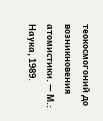теокосмогоний до возникновения атомистики. — М.: Наука, 1989.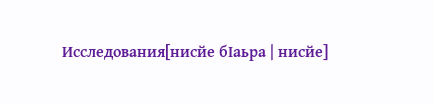Исследования[нисйе бӀаьра | нисйе]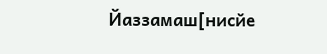Йаззамаш[нисйе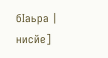бӀаьра | нисйе]